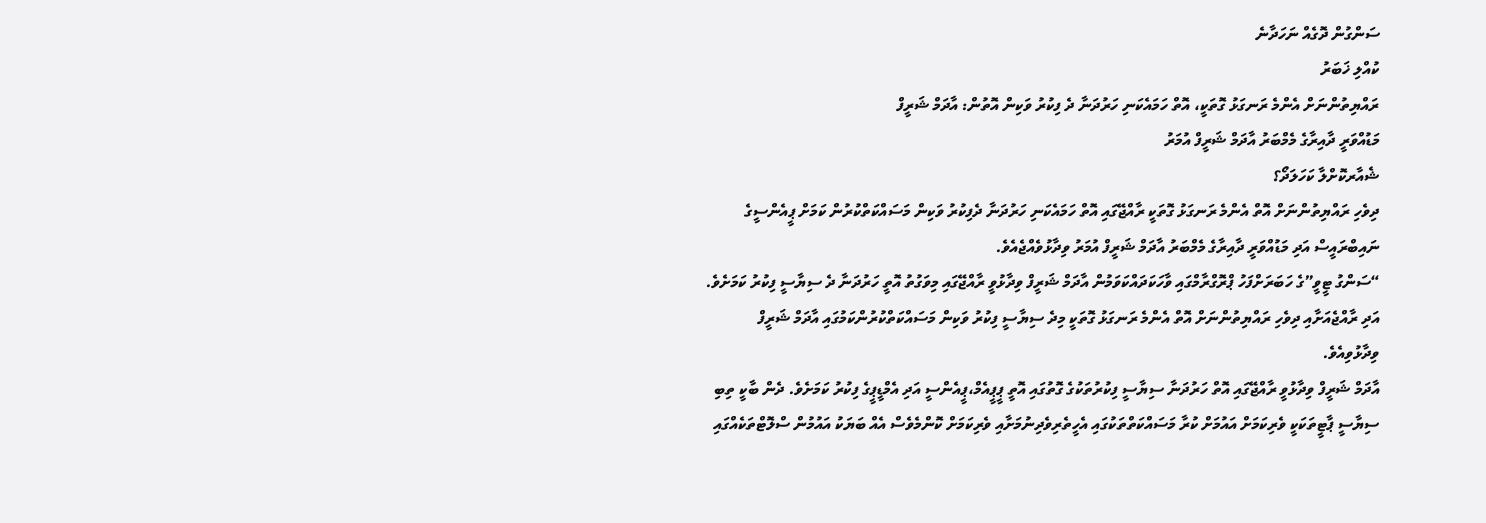ސަންގުން ދޮގެއް ނަހަދާނެ
ކުއްލި ޚަބަރު
ރައްޔިތުންނަށް އެންމެ ރަނގަޅު ގޮތަކީ، އޮތް ހަމައެކަނި ހަރުދަނާ ދެ ފިކުރު ވަކިން އޮތުން: އާދަމް ޝަރީފް
މަޑުއްވަރީ ދާއިރާގެ މެމްބަރު އާދަމް ޝަރީފް އުމަރު
ޝެއާރކޮށްލާ ކަހަލަދޯ؟
ދިވެހި ރައްޔިތުންނަށް އޮތް އެންމެ ރަނގަޅު ގޮތަކީ ރާއްޖޭގައި އޮތް ހަމައެކަނި ހަރުދަނާ ދެފިކުރު ވަކިން މަސައްކަތްކުރުން ކަމަށް ޕީއެންސީގެ ނައިބްރައީސް އަދި މަޑުއްވަރީ ދާއިރާގެ މެމްބަރު އާދަމް ޝަރީފް އުމަރު ވިދާޅުވެއްޖެއެވެ.
“ސަންގު ޓީވީ”ގެ ހަބަރަށްފަހު ޕްރޮގްރާމްގައި ވާހަކަދައްކަވަމުން އާދަމް ޝަރީފް ވިދާޅުވީ ރާއްޖޭގައި މިވަގުތު އޮތީ ހަރުދަނާ ދެ ސިޔާސީ ފިކުރު ކަމަށެވެ. އަދި ރާއްޖެއަށާއި ދިވެހި ރައްޔިތުންނަށް އޮތް އެންމެ ރަނގަޅު ގޮތަކީ މިދެ ސިޔާސީ ފިކުރު ވަކިން މަސައްކަތްކުރުންކަމުގައި އާދަމް ޝަރީފް ވިދާޅުވިއެވެ.
އާދަމް ޝަރީފް ވިދާޅުވީ ރާއްޖޭގައި އޮތް ހަރުދަނާ ސިޔާސީ ފިކުރުތަކުގެ ގޮތުގައި އޮތީ ޕީޕީއެމް،ޕީއެންސީ އަދި އެމްޑީޕީގެ ފިކުރު ކަމަށެވެ. ދެން ބާކީ ތިބި ސިޔާސީ ޕާޓީތަކަކީ ވެރިކަމަށް އައުމަށް ކުރާ މަސައްކަތްތަކުގައި އެހީތެރިވެދިނުމަށާއި ވެރިކަމަށް ކޮންމެވެސް އެއް ބަޔަކު އައުމުން ސްލޮޓްތަކެއްގައި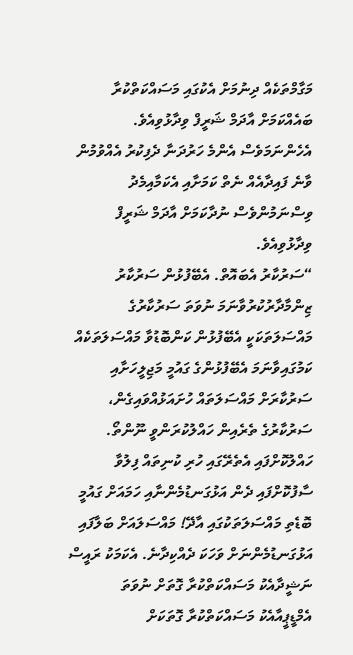މަގާމްތަކެއް ދިނުމަށް އެކުގައި މަސައްކަތްކުރާ ބައެއްކަމަށް އާދަމް ޝަރީފް ވިދާޅުވިއެވެ. އެހެންނަމަވެސް އެންމެ ހަރުދަނާ ދެފިކުރު އެއްވުމުން ވާނެ ފައިދާއެއް ނެތް ކަމަށާއި އެކަމާއިމެދު ވިސްނަމުންވެސް ނުދާކަމަށް އާދަމް ޝަރީފް ވިދާޅުވިއެވެ.
“ސަރުކާރު އެބައޮތް. އެބޭފުޅުން ސަރުކާރު ޒިންމާދާރުކުރުވާނަމަ ނުވަތަ ސަރުކާރުގެ މައްސަލަތަކަކީ އެބޭފުޅުން ކަންބޮޑުވާ މައްސަލަތަކެއް ކަމުގައިވާނަމަ އެބޭފުޅުންގެ ގައުމީ މަޖިލީހަށާއި ސަރުކާރަށް މައްސަލަތައް ހުށައަޅުއްވައިގެން، ސަރުކާރުގެ ތެރެއިން ހައްލުކުރަންވީ ނޫންތޯ. ހައްލުކޮށްފައި އެތެރޭގައި ހުރި ކުނިތައް ފިލުވާ ސާފުކޮށްފައި ދެން އަޅުގަނޑުމެންނާއި ހަމައަށް ގައުމީ ބޮޑެތި މައްސަލަތަކުގައި އާދޭ! މައްސަލައަށް ބަލާފައި އަޅުގަނޑުމެންނަށް ވަހަކަ ދެއްކިދާނެ. އެކަމަކު ރައީސް ނަޝީދާއެކު މަސައްކަތްކުރާ ގޮތަށް ނުވަތަ އެމްޑީޕީއާއެކު މަސައްކަތްކުރާ ގޮތަކަށް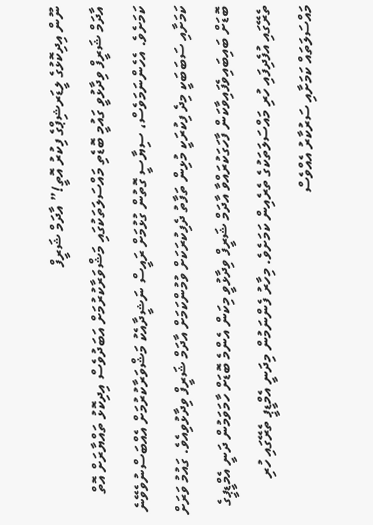ނޫން އިދިކޮޅުގެ ލީޑަރޝިޕްގެ ފިކުރު އޮތީ!” އާދަމް ޝަރީފް
އާދަމް ޝަރީފް ވިދާޅުވީ ގައުމީ ބޮޑެތި މައްސަލަތަކުގައި މަޝްވަރާކުރުމަށް އަބަދުވެސް އިދިކޮޅު ތައްޔާރަށް އޮތް ކަމަށެވެ. އެހެންނަމަވެސް، ސިޔާސީ ގޮތުން ގުޅުމަށް ރައީސް ނަޝީދާއެކު މަޝްވަރާކުރުމަށް އެއްބަސްނުވެވޭނެ ކަމަށާއި ސަބަބަކީ މިދެ ފިކުރަކީ މުޅިން ތަފާތު ދެފިކުރަކަށް ވުމުންކަމަށް އާދަމް ޝަރީފް ވިދާޅުވިއެވެ. ގައުމު ވަރަށް ބޮޑަށް ބައިބައިވެފައިވާކަން ފާހަގަކުރައްވާ އާދަމް ޝަރީފް ވިދާޅުވީ މިކަން އެންމެ ބޮޑަށް ހާމަވަމުން ދަނީ އެމްޑީޕީގެ ތެރޭގައި އުފެދިފައި ހުރި މައްސަލަތަކުގެ ތެރެއިން ކަމަށެވެ. މިހާރު ފެންނަމުން މިދަނީ އެމްޑީޕީ ތެރޭގައި ހުރި މައްސަލަތައް ކަމަށާއި ސަރުކާރު އެއްވެސް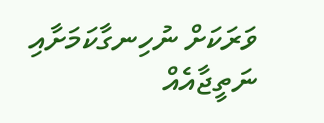ވަރަކަށް ނުހިނގާކަމަށާއި ނަތީޖާއެއް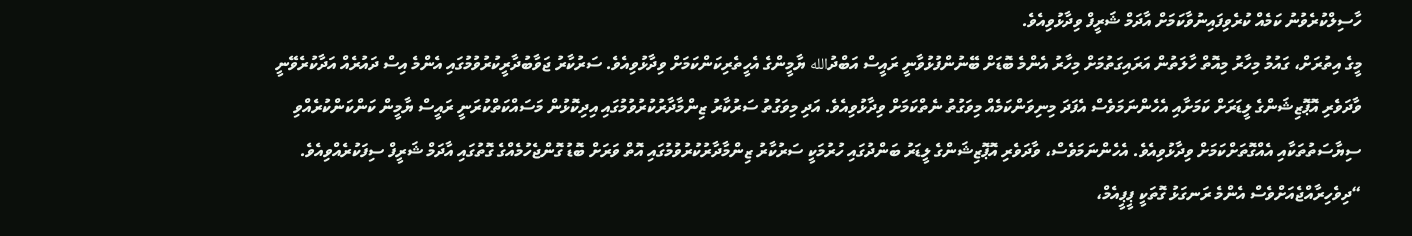ހާސިލްކުރެވުނު ކަމެއް ކުރެވިފައިނުވާކަމަށް އާދަމް ޝަރީފް ވިދާޅުވިއެވެ.
މީގެ އިތުރަށް، ގައުމު މިހާރު މިއޮތް ހާލަތުން އަރައިގަތުމަށް މިހާރު އެންމެ ބޮޑަށް ބޭނުންފުޅުވާނީ ރައީސް އަބްދުالله ޔާމީންގެ އެހީތެރިކަންކަމަށް ވިދާޅުވިއެވެ. ސަރުކާރު ޖަވާބުދާރީކުރުވުމުގައި އެންމެ އިސް ދައުރެއް އަދާކުރެވޭނީ ވާދަވެރި އޮޕޮޒިޝަންގެ ލީޑަރަށް ކަމަށާއި އެހެންނަމަވެސް އެފަދަ މިނިވަންކަމެއް މިވަގުތު ނެތްކަމަށް ވިދާޅުވިއެވެ. އަދި މިވަގުތު ސަރުކާރު ޒިންމާދާރުކުރުވުމުގައި އިދިކޮޅުން މަސައްކަތްކުރަނީ ރައީސް ޔާމީން ކަންކަންކުރެއްވި ސިޔާސަތުތަކާއި އެއްގޮތަށްކަމަށް ވިދާޅުވިއެވެ. އެހެންނަމަވެސް، ވާދަވެރި އޮޕޮޒިޝަންގެ ލީޑަރު ބަންދުގައި ހުރުމަކީ ސަރުކާރު ޒިންމާދާރުކުރުވުމުގައި އޮތް ވަރަށް ބޮޑު ގޮންޖެހުމެއްގެ ގޮތުގައި އާދަމް ޝަރީފް ސިފަކުރެއްވިއެވެ.
“ދިވެހިރާއްޖެއަށްވެސް އެންމެ ރަނގަޅު ގޮތަކީ ޕީޕީއެމް،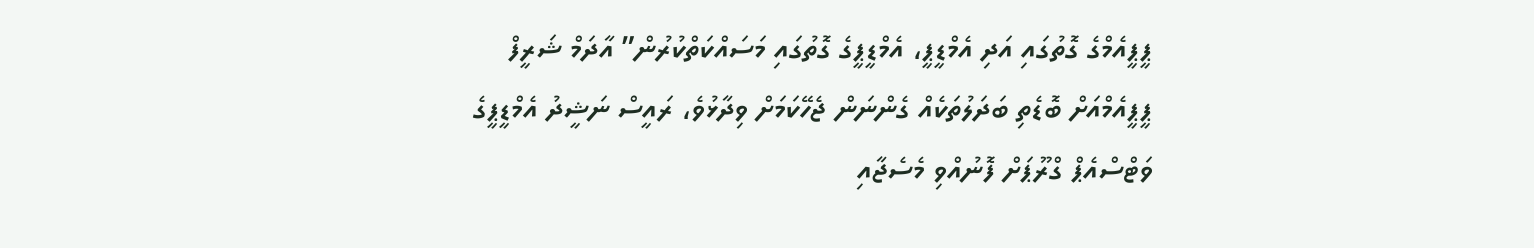ޕީޕީއެމްގެ ގޮތުގައި އަދި އެމްޑީޕީ، އެމްޑީޕީގެ ގޮތުގައި މަސައްކަތްކުރުން” އާދަމް ޝަރީފް
ޕީޕީއެމްއަށް ބޮޑެތި ބަދަލުތަކެއް ގެންނަން ޖެހޭކަމަށް ވިދާޅުވެ، ރައީސް ނަޝީދު އެމްޑީޕީގެ ވަޓްސްއެޕް ގްރޫޕަށް ފޮނުއްވި މެސެޖާއި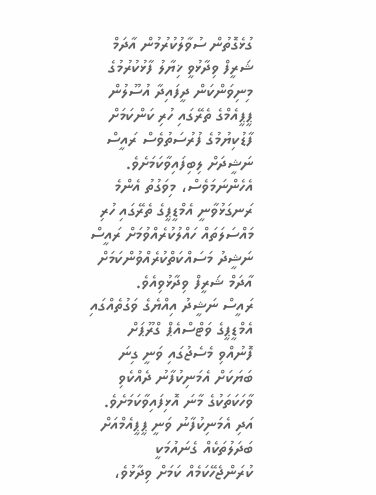ގުޅެގޮތުން ސުވާލުކުރުމުން އާދަމް ޝަރީފް ވިދާޅުވީ ޚިޔާލު ފާޅުކުރުމުގެ މިނިވަންކަން ދީފައިދާ އުސޫލުން ޕީޕީއެމްގެ ތެރޭގައި ހުރި ކަންކަމަށް ފާޑުކިޔުމުގެ ފުރުސަތުވެސް ރައީސް ނަޝީދަށް ލިބިފައިވާކަމަށެވެ. އެހެންނަމަވެސް، މިވަގުތު އެންމެ ރަނގަޅުވާނީ އެމްޑީޕީގެ ތެރޭގައި ހުރި މައްސަލަތައް ހައްލުކުރެއްވުމަށް ރައީސް ނަޝީދު މަސައްކަތްކުރެއްވުންކަމަށް އާދަމް ޝަރީފް ވިދާޅުވިއެވެ.
ރައީސް ނަޝީދު އިއްޔެގެ ވަގުތެއްގައި އެމްޑީޕީގެ ވަޓްސްއެޕް ގްރޫޕަށް ފޮނުއްވި މެސެޖުގައި ވަނީ ގިނަ ބަޔަކަށް އެމަނިކުފާނު ދެއްކެވި ވާހަކަތަކުގެ މާނަ އޮޅިފައިވާކަމަށެވެ. އަދި އެމަނިކުފާނު ވަނީ ޕީޕީއެމްއަށް ބަދަލުތަކެއް ގެނައުމަކީ ކުރަންޖެހޭކަމެއް ކަމަށް ވިދާޅުވެ،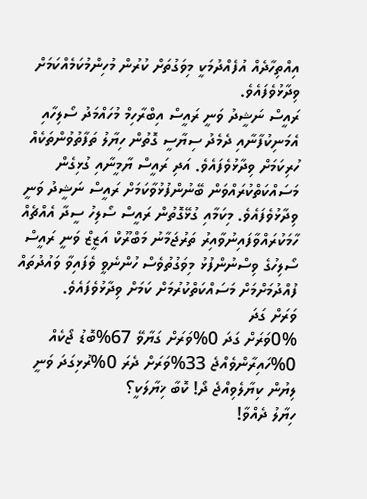އިއްތިހާދެއް އުފެއްދުމަކީ މިވަގުތަށް ކުރުން މުހިންމުކަމެއްކަމަށް ވިދާޅުވެފައެވެ.
ރައީސް ނަޝީދު ވަނީ ރައީސް އިބްރާހިމް މުހައްމަދު ސޯލިހާއި އެމަނިކުފާނާއި ދެމެދު ސިޔާސީ ގޮތުން ހިޔާލު ތަފާތުވުންތަކެއް ހުރިކަމަށް ވިދާޅުވެފައެވެ. އަދި ރައީސް ޔާމީނާއި ގުޅިގެން މަސައްކަތްކުރައްވަން ބޭނުންފުޅުވާކަމަށް ރައީސް ނަޝީދު ވަނީ ވިދާޅުވެފައެވެ. މިކަމާއި ގުޅޭގޮތުން ރައީސް ސޯލިހު ސީދާ އެއްޗެއް ހާމަކުރައްވާފައިނުވާއިރު ތަރުޖަމާނު މަބްރޫކް އަޒީޒް ވަނީ ރައީސް ސޯލިހުގެ ވިސްނުންފުޅު މިވަގުތުވެސް ހުންނެވީ ވެފައިވާ ވައުދުތައް ފުއްދުމަށްމަށް މަސައްކަތްކުރުމަށް ކަމަށް ވިދާޅުވެފައެވެ.
ވަރަށް ގަދަ
0%ވަރަށް ގަދަ 0%ވަރަށް ގަޔާވޭ 67%ބޮޑު ޖޯކެއް 0%ހައިރާންވެއްޖެ 33%ވަރަށް ދެރަ 0%ރުޅިގަދަ ވަނީ
ލިޔުން ކިޔާލެވިއްޖެ ދޯ! ކޮބާ ޚިޔާލަކީ؟
ހިޔާލު ދެއްވާ!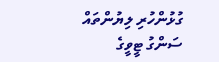ގުޅުންހުރި ލިޔުންތައް
ސަންގު ޓީވީގެ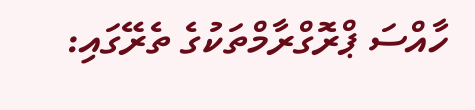ހާއްސަ ޕްރޮގްރާމްތަކުގެ ތެރޭގައި: